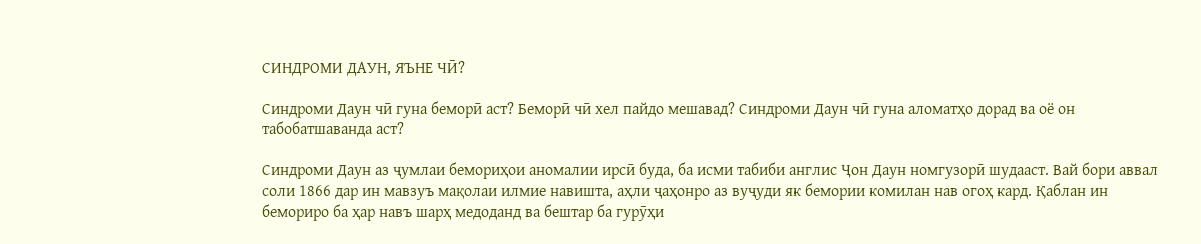СИНДРОМИ ДАУН, ЯЪНЕ ЧӢ?

Синдроми Даун чӣ гуна беморӣ аст? Беморӣ чӣ хел пайдо мешавад? Синдроми Даун чӣ гуна аломатҳо дорад ва оё он табобатшаванда аст?

Синдроми Даун аз ҷумлаи бемориҳои аномалии ирсӣ буда, ба исми табиби англис Ҷон Даун номгузорӣ шудааст. Вай бори аввал соли 1866 дар ин мавзуъ мақолаи илмие навишта, аҳли ҷаҳонро аз вуҷуди як бемории комилан нав огоҳ кард. Қаблан ин бемориро ба ҳар навъ шарҳ медоданд ва бештар ба гурӯҳи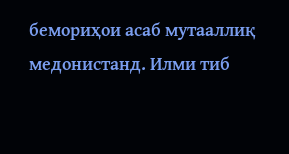бемориҳои асаб мутааллиқ медонистанд. Илми тиб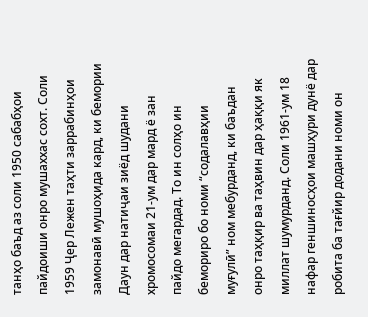танҳо баъд аз соли 1950 сабабҳои пайдоиши онро мушаххас сохт. Соли 1959 Ҷер Лежен таҳти заррабинҳои замонавӣ мушоҳида кард, ки бемории Даун дар натиҷаи зиёд шудани хромосомаи 21-ум дар мард ё зан пайдо мегардад. То ин солҳо ин бемориро бо номи “содалавҳии муғулӣ” ном мебурданд, ки баъдан онро таҳқир ва таҳвин дар ҳаққи як миллат шумурданд. Соли 1961-ум 18 нафар геншиносҳои машҳури дунё дар робита ба тағйир додани номи он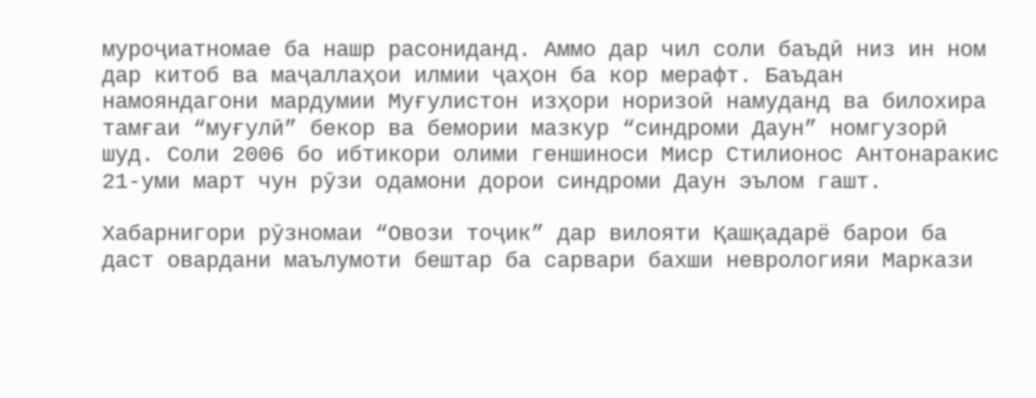муроҷиатномае ба нашр расониданд. Аммо дар чил соли баъдӣ низ ин ном дар китоб ва маҷаллаҳои илмии ҷаҳон ба кор мерафт. Баъдан намояндагони мардумии Муғулистон изҳори норизоӣ намуданд ва билохира тамғаи “муғулӣ” бекор ва бемории мазкур “синдроми Даун” номгузорӣ шуд. Соли 2006 бо ибтикори олими геншиноси Миср Стилионос Антонаракис 21-уми март чун рӯзи одамони дорои синдроми Даун эълом гашт.

Хабарнигори рӯзномаи “Овози тоҷик” дар вилояти Қашқадарё барои ба даст овардани маълумоти бештар ба сарвари бахши неврологияи Маркази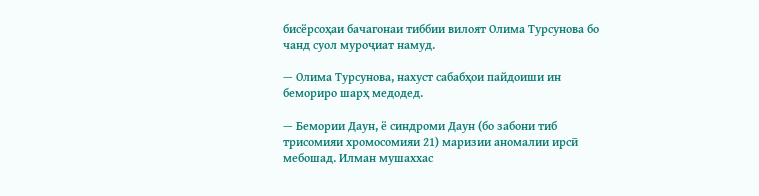бисёрсоҳаи бачагонаи тиббии вилоят Олима Турсунова бо чанд суол муроҷиат намуд.

— Олима Турсунова, нахуст сабабҳои пайдоиши ин бемориро шарҳ медодед.

— Бемории Даун, ё синдроми Даун (бо забони тиб трисомияи хромосомияи 21) маризии аномалии ирсӣ мебошад. Илман мушаххас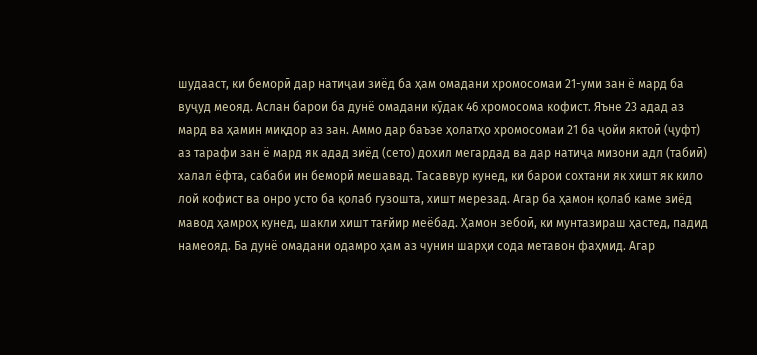шудааст, ки беморӣ дар натиҷаи зиёд ба ҳам омадани хромосомаи 21-уми зан ё мард ба вуҷуд меояд. Аслан барои ба дунё омадани кӯдак 46 хромосома кофист. Яъне 23 адад аз мард ва ҳамин миқдор аз зан. Аммо дар баъзе ҳолатҳо хромосомаи 21 ба ҷойи яктоӣ (ҷуфт) аз тарафи зан ё мард як адад зиёд (сето) дохил мегардад ва дар натиҷа мизони адл (табиӣ) халал ёфта, сабаби ин беморӣ мешавад. Тасаввур кунед, ки барои сохтани як хишт як кило лой кофист ва онро усто ба қолаб гузошта, хишт мерезад. Агар ба ҳамон қолаб каме зиёд мавод ҳамроҳ кунед, шакли хишт тағйир меёбад. Ҳамон зебоӣ, ки мунтазираш ҳастед, падид намеояд. Ба дунё омадани одамро ҳам аз чунин шарҳи сода метавон фаҳмид. Агар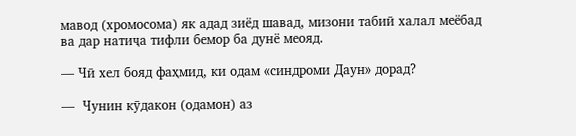мавод (хромосома) як адад зиёд шавад, мизони табиӣ халал меёбад ва дар натиҷа тифли бемор ба дунё меояд.

— Чӣ хел бояд фаҳмид, ки одам «синдроми Даун» дорад?

—  Чунин кӯдакон (одамон) аз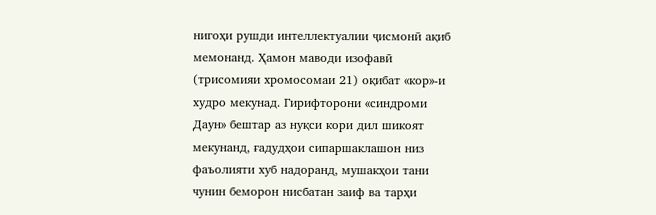нигоҳи рушди интеллектуалии ҷисмонӣ ақиб мемонанд. Ҳамон маводи изофавӣ (трисомияи хромосомаи 21) оқибат «кор»-и худро мекунад. Гирифторони «синдроми Даун» бештар аз нуқси кори дил шикоят мекунанд, ғадудҳои сипаршаклашон низ фаъолияти хуб надоранд, мушакҳои тани чунин беморон нисбатан заиф ва тарҳи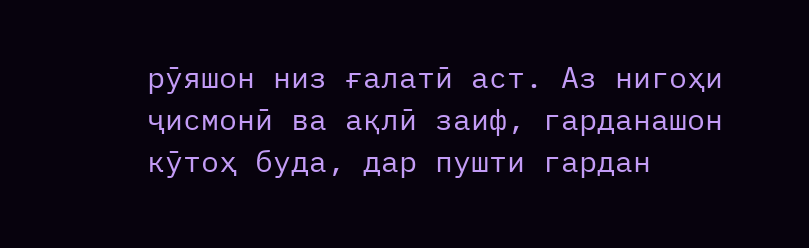рӯяшон низ ғалатӣ аст. Аз нигоҳи ҷисмонӣ ва ақлӣ заиф, гарданашон кӯтоҳ буда, дар пушти гардан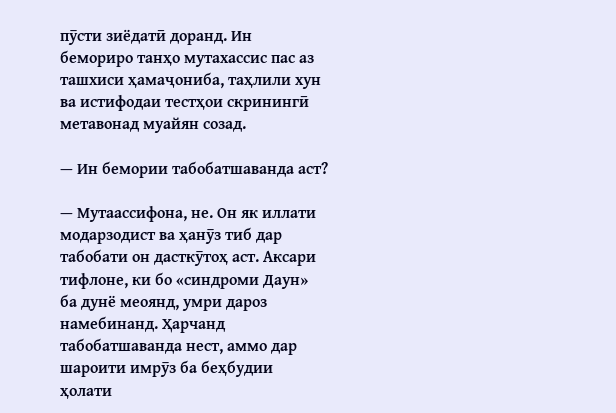пӯсти зиёдатӣ доранд. Ин бемориро танҳо мутахассис пас аз ташхиси ҳамаҷониба, таҳлили хун ва истифодаи тестҳои скринингӣ метавонад муайян созад.

— Ин бемории табобатшаванда аст?

— Мутаассифона, не. Он як иллати модарзодист ва ҳанӯз тиб дар табобати он дасткӯтоҳ аст. Аксари тифлоне, ки бо «синдроми Даун» ба дунё меоянд, умри дароз намебинанд. Ҳарчанд табобатшаванда нест, аммо дар шароити имрӯз ба беҳбудии ҳолати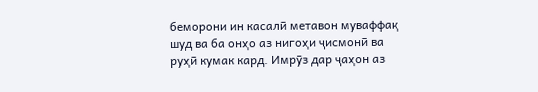беморони ин касалӣ метавон муваффақ шуд ва ба онҳо аз нигоҳи ҷисмонӣ ва руҳӣ кумак кард. Имрӯз дар ҷаҳон аз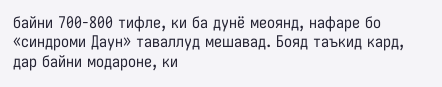байни 700-800 тифле, ки ба дунё меоянд, нафаре бо «синдроми Даун» таваллуд мешавад. Бояд таъкид кард, дар байни модароне, ки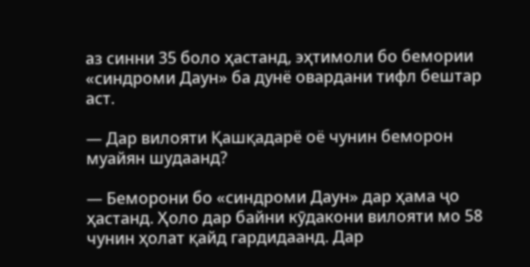аз синни 35 боло ҳастанд, эҳтимоли бо бемории «синдроми Даун» ба дунё овардани тифл бештар аст.

— Дар вилояти Қашқадарё оё чунин беморон муайян шудаанд?

— Беморони бо «синдроми Даун» дар ҳама ҷо ҳастанд. Ҳоло дар байни кӯдакони вилояти мо 58 чунин ҳолат қайд гардидаанд. Дар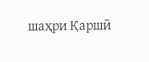шаҳри Қаршӣ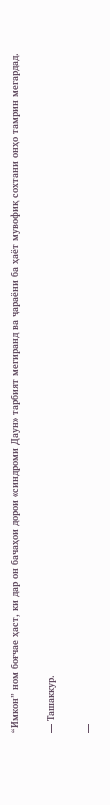“Имкон” ном боғчае ҳаст, ки дар он бачаҳои дорои «синдроми Даун» тарбият мегиранд ва ҷараёни ба ҳаёт мувофиқ сохтани онҳо тамрин мегардад.

— Ташаккур.

—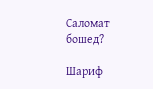Саломат бошед?

Шариф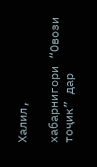Халил,

хабарнигори “Овози тоҷик” дар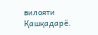вилояти Қашқадарё.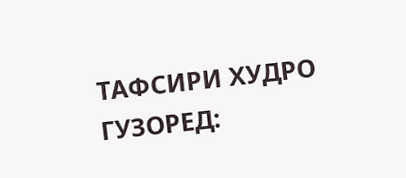ТАФСИРИ ХУДРО ГУЗОРЕД: